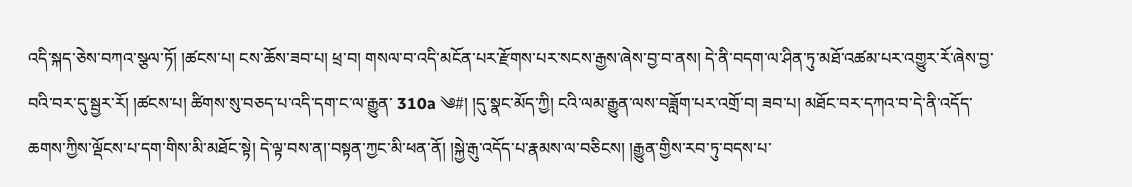འདི་སྐད་ཅེས་བཀའ་སྩལ་ཏོ། །ཚངས་པ། ངས་ཆོས་ཟབ་པ། ཕྲ་བ། གསལ་བ་འདི་མངོན་པར་རྫོགས་པར་སངས་རྒྱས་ཞེས་བྱ་བ་ནས། དེ་ནི་བདག་ལ་ཤིན་ཏུ་མཐོ་འཚམ་པར་འགྱུར་རོ་ཞེས་བྱ་བའི་བར་དུ་སྦྱར་རོ། །ཚངས་པ། ཚིགས་སུ་བཅད་པ་འདི་དག་ང་ལ་རྒྱུན་ 310a ༄#། །དུ་སྣང་མོད་ཀྱི། ངའི་ལམ་རྒྱུན་ལས་བཟློག་པར་འགྲོ་བ། ཟབ་པ། མཐོང་བར་དཀའ་བ་དེ་ནི་འདོད་ཆགས་ཀྱིས་ལྡོངས་པ་དག་གིས་མི་མཐོང་སྟེ། དེ་ལྟ་བས་ན།་བསྟན་ཀྱང་མི་ཕན་ནོ། །སྐྱེ་རྒུ་འདོད་པ་རྣམས་ལ་བཅིངས། །རྒྱུན་གྱིས་རབ་ཏུ་བདས་པ་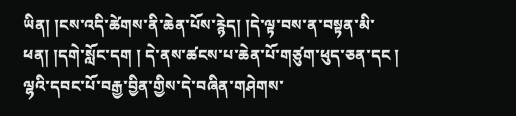ཡིན། །ངས་འདི་ཚེགས་ནི་ཆེན་པོས་རྙེད། །དེ་ལྟ་བས་ན་བསྟན་མི་ཕན། །དགེ་སློང་དག ། དེ་ནས་ཚངས་པ་ཆེན་པོ་གཙུག་ཕུད་ཅན་དང ། ལྷའི་དབང་པོ་བརྒྱ་བྱིན་གྱིས་དེ་བཞིན་གཤེགས་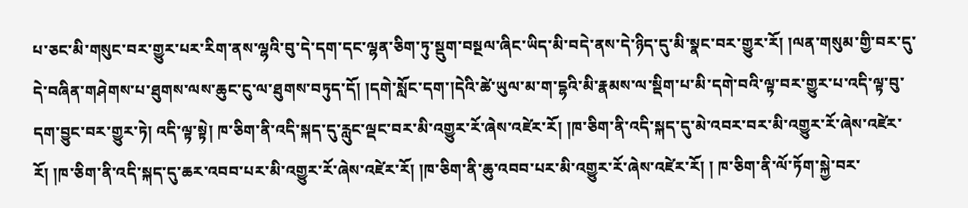པ་ཅང་མི་གསུང་བར་གྱུར་པར་རིག་ནས་ལྷའི་བུ་དེ་དག་དང་ལྷན་ཅིག་ཏུ་སྡུག་བསྔལ་ཞིང་ཡིད་མི་བདེ་ནས་དེ་ཉིད་དུ་མི་སྣང་བར་གྱུར་རོ། །ལན་གསུམ་གྱི་བར་དུ་དེ་བཞིན་གཤེགས་པ་ཐུགས་ལས་ཆུང་ངུ་ལ་ཐུགས་བཏུད་དོ། །དགེ་སློང་དག་།དེའི་ཚེ་ཡུལ་མ་ག་དྷའི་མི་རྣམས་ལ་སྡིག་པ་མི་དགེ་བའི་ལྟ་བར་གྱུར་པ་འདི་ལྟ་བུ་དག་བྱུང་བར་གྱུར་ཏེ། འདི་ལྟ་སྟེ། ཁ་ཅིག་ནི་འདི་སྐད་དུ་རླུང་ལྡང་བར་མི་འགྱུར་རོ་ཞེས་འཛེར་རོ། །ཁ་ཅིག་ནི་འདི་སྐད་དུ་མེ་འབར་བར་མི་འགྱུར་རོ་ཞེས་འཛེར་རོ། །ཁ་ཅིག་ནི་འདི་སྐད་དུ་ཆར་འབབ་པར་མི་འགྱུར་རོ་ཞེས་འཛེར་རོ། །ཁ་ཅིག་ནི་ཆུ་འབབ་པར་མི་འགྱུར་རོ་ཞེས་འཛེར་རོ། ། ཁ་ཅིག་ནི་ལོ་ཏོག་སྐྱེ་བར་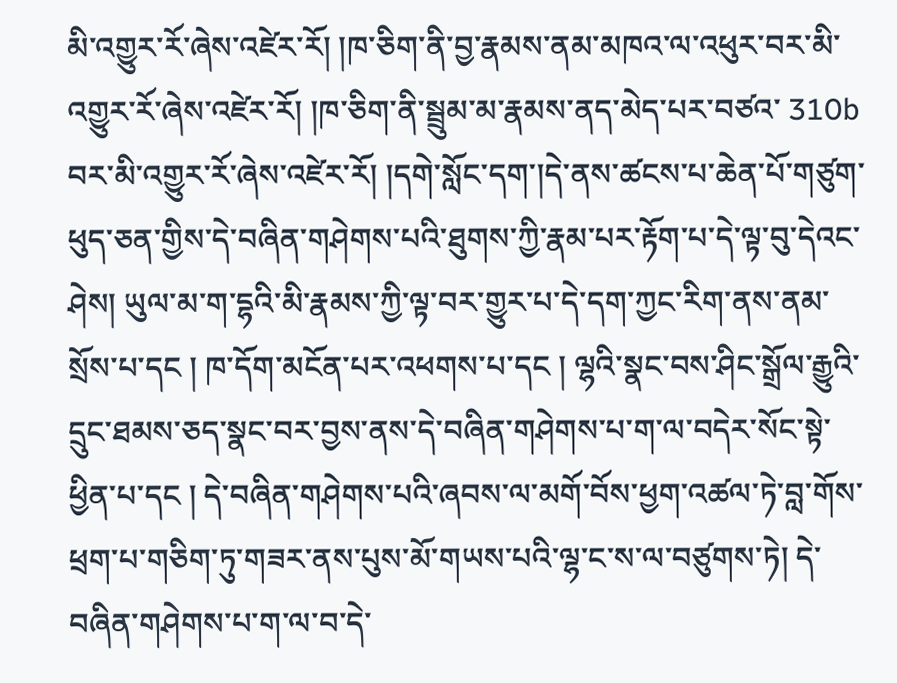མི་འགྱུར་རོ་ཞེས་འཛེར་རོ། །ཁ་ཅིག་ནི་བྱ་རྣམས་ནམ་མཁའ་ལ་འཕུར་བར་མི་འགྱུར་རོ་ཞེས་འཛེར་རོ། །ཁ་ཅིག་ནི་སྦྲུམ་མ་རྣམས་ནད་མེད་པར་བཙའ་ 310b བར་མི་འགྱུར་རོ་ཞེས་འཛེར་རོ། །དགེ་སློང་དག་།དེ་ནས་ཚངས་པ་ཆེན་པོ་གཙུག་ཕུད་ཅན་གྱིས་དེ་བཞིན་གཤེགས་པའི་ཐུགས་ཀྱི་རྣམ་པར་རྟོག་པ་དེ་ལྟ་བུ་དེའང་ཤེས། ཡུལ་མ་ག་དྷའི་མི་རྣམས་ཀྱི་ལྟ་བར་གྱུར་པ་དེ་དག་ཀྱང་རིག་ནས་ནམ་སྲོས་པ་དང ། ཁ་དོག་མངོན་པར་འཕགས་པ་དང ། ལྷའི་སྣང་བས་ཤིང་སྒྲོལ་རྒྱུའི་དྲུང་ཐམས་ཅད་སྣང་བར་བྱས་ནས་དེ་བཞིན་གཤེགས་པ་ག་ལ་བདེར་སོང་སྟེ་ཕྱིན་པ་དང ། དེ་བཞིན་གཤེགས་པའི་ཞབས་ལ་མགོ་བོས་ཕྱག་འཚལ་ཏེ་བླ་གོས་ཕྲག་པ་གཅིག་ཏུ་གཟར་ནས་པུས་མོ་གཡས་པའི་ལྷ་ང་ས་ལ་བཙུགས་ཏེ། དེ་བཞིན་གཤེགས་པ་ག་ལ་བ་དེ་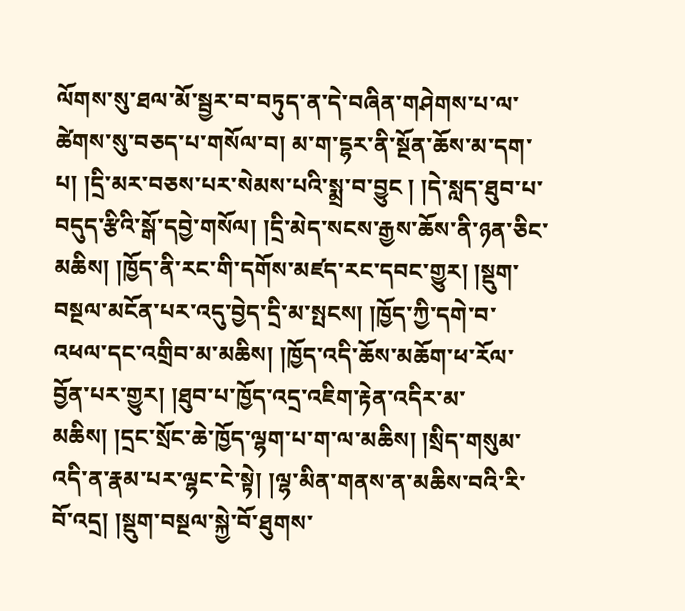ལོགས་སུ་ཐལ་མོ་སྦྱར་བ་བཏུད་ན་དེ་བཞིན་གཤེགས་པ་ལ་ཚེགས་སུ་བཅད་པ་གསོལ་བ། མ་ག་དྷར་ནི་སྔོན་ཆོས་མ་དག་པ། །དྲི་མར་བཅས་པར་སེམས་པའི་སྨྲ་བ་བྱུང ། །དེ་སླད་ཐུབ་པ་བདུད་རྩིའི་སྒོ་དབྱེ་གསོལ། །དྲི་མེད་སངས་རྒྱས་ཆོས་ནི་ཉན་ཅིང་མཆིས། །ཁྱོད་ནི་རང་གི་དགོས་མཛད་རང་དབང་གྱུར། །སྡུག་བསྔལ་མངོན་པར་འདུ་བྱེད་དྲི་མ་སྤངས། །ཁྱོད་ཀྱི་དགེ་བ་འཕལ་དང་འགྲིབ་མ་མཆིས། །ཁྱོད་འདི་ཆོས་མཆོག་ཕ་རོལ་བྱོན་པར་གྱུར། །ཐུབ་པ་ཁྱོད་འདྲ་འཇིག་རྟེན་འདིར་མ་མཆིས། །དྲང་སྲོང་ཆེ་ཁྱོད་ལྷག་པ་ག་ལ་མཆིས། །སྲིད་གསུམ་འདི་ན་རྣམ་པར་ལྷང་ངེ་སྟེ། །ལྷ་མིན་གནས་ན་མཆིས་བའི་རི་བོ་འདྲ། །སྡུག་བསྔལ་སྐྱེ་བོ་ཐུགས་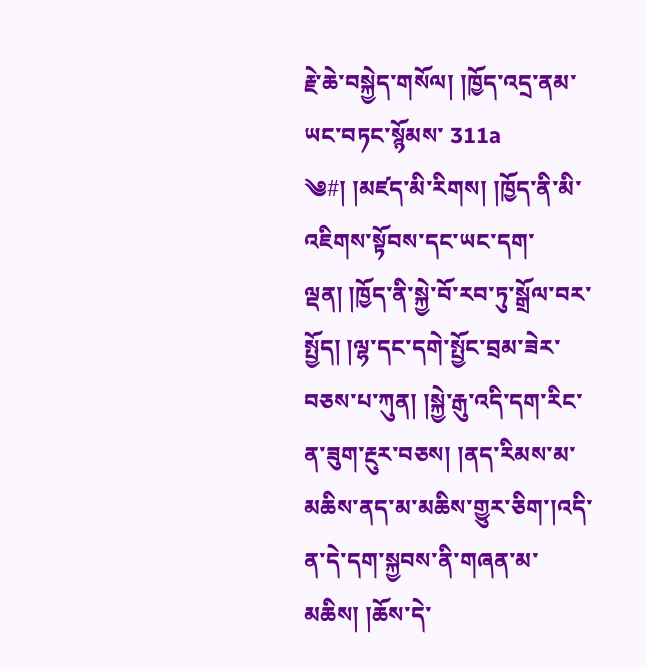རྗེ་ཆེ་བསྐྱེད་གསོལ། །ཁྱོད་འདྲ་ནམ་ཡང་བཏང་སྙོམས་ 311a ༄#། །མཛད་མི་རིགས། །ཁྱོད་ནི་མི་འཇིགས་སྟོབས་དང་ཡང་དག་ལྡན། །ཁྱོད་ནི་སྐྱེ་བོ་རབ་ཏུ་སྒྲོལ་བར་སྤྱོད། །ལྷ་དང་དགེ་སྤྱོང་བྲམ་ཟེར་བཅས་པ་ཀུན། །སྐྱེ་རྒུ་འདི་དག་རིང་ན་ཟུག་རྔུར་བཅས། །ནད་རིམས་མ་མཆིས་ནད་མ་མཆིས་གྱུར་ཅིག་།འདི་ན་དེ་དག་སྐྱབས་ནི་གཞན་མ་མཆིས། །ཆོས་དེ་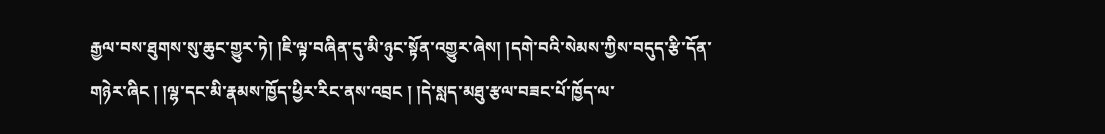རྒྱལ་བས་ཐུགས་སུ་ཆུང་གྱུར་ཏེ། །ཇི་ལྟ་བཞིན་དུ་མི་ཉུང་སྟོན་འགྱུར་ཞེས། །དགེ་བའི་སེམས་ཀྱིས་བདུད་རྩི་དོན་གཉེར་ཞིང ། །ལྷ་དང་མི་རྣམས་ཁྱོད་ཕྱིར་རིང་ནས་འབྲང ། །དེ་སླད་མཐུ་རྩལ་བཟང་པོ་ཁྱོད་ལ་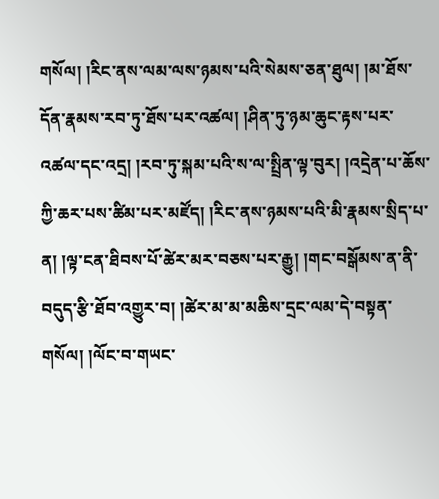གསོལ། །རིང་ནས་ལམ་ལས་ཉམས་པའི་སེམས་ཅན་ཐུལ། །མ་ཐོས་དོན་རྣམས་རབ་ཏུ་ཐོས་པར་འཚལ། །ཤིན་ཏུ་ཉམ་ཆུང་རྟས་པར་འཚལ་དང་འདྲ། །རབ་ཏུ་སྐམ་པའི་ས་ལ་སྤྲིན་ལྟ་བུར། །འདྲེན་པ་ཆོས་ཀྱི་ཆར་པས་ཚིམ་པར་མཛོད། །རིང་ནས་ཉམས་པའི་མི་རྣམས་སྲིད་པ་ན། །ལྟ་ངན་ཐིབས་པོ་ཚེར་མར་བཅས་པར་རྒྱུ། །གང་བསྒོམས་ན་ནི་བདུད་རྩི་ཐོབ་འགྱུར་བ། །ཚེར་མ་མ་མཆིས་དྲང་ལམ་དེ་བསྟན་གསོལ། །ལོང་བ་གཡང་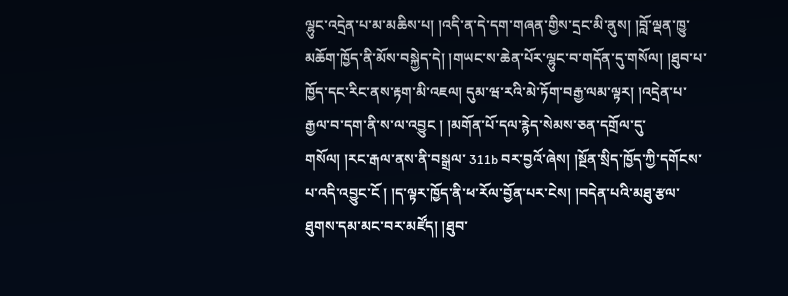ལྷུང་འདྲེན་པ་མ་མཆིས་པ། །འདི་ན་དེ་དག་གཞན་གྱིས་དྲང་མི་ནུས། །བློ་ལྡན་ཁྱུ་མཆོག་ཁྱོད་ནི་མོས་བསྐྱེད་དེ། །གཡང་ས་ཆེན་པོར་ལྷུང་བ་གདོན་དུ་གསོལ། །ཐུབ་པ་ཁྱོད་དང་རིང་ནས་རྟག་མི་འཇལ། དུམ་ཝ་རའི་མེ་ཏོག་བརྒྱ་ལམ་ལྟར། །འདྲེན་པ་རྒྱལ་བ་དག་ནི་ས་ལ་འབྱུང ། །མགོན་པོ་དལ་རྙེད་སེམས་ཅན་དགྲོལ་དུ་གསོལ། །རང་རྒལ་ནས་ནི་བསྒྲལ་ 311b བར་བྱའོ་ཞེས། །སྔོན་སྲིད་ཁྱོད་ཀྱི་དགོངས་པ་འདི་འབྱུང་ངོ ། །ད་ལྟར་ཁྱོད་ནི་ཕ་རོལ་བྱོན་པར་ངེས། །བདེན་པའི་མཐུ་རྩལ་ཐུགས་དམ་མང་བར་མཛོད། །ཐུབ་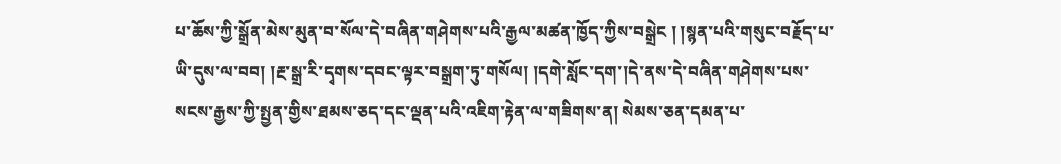པ་ཆོས་ཀྱི་སྒྲོན་མེས་མུན་བ་སོལ་དེ་བཞིན་གཤེགས་པའི་རྒྱལ་མཚན་ཁྱོད་ཀྱིས་བསྒྲེང ། །སྙན་པའི་གསུང་བརྗོད་པ་ཡི་དུས་ལ་བབ། །རྔ་སྒྲ་རི་དྭགས་དབང་ལྟར་བསྒྲག་ཏུ་གསོལ། །དགེ་སློང་དག་།དེ་ནས་དེ་བཞིན་གཤེགས་པས་སངས་རྒྱས་ཀྱི་སྤྱན་གྱིས་ཐམས་ཅད་དང་ལྡན་པའི་འཇིག་རྟེན་ལ་གཟིགས་ན། སེམས་ཅན་དམན་པ་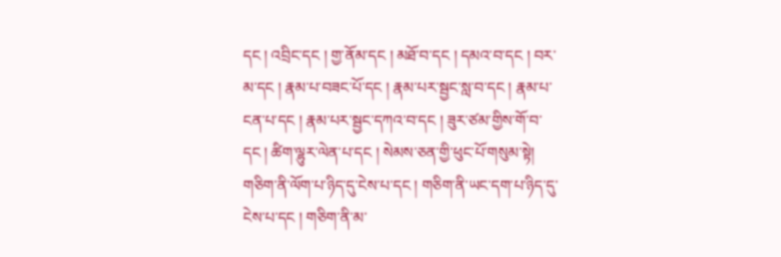དང ། འབྲིང་དང ། གྱ་ནོམ་དང ། མཐོ་བ་དང ། དམའ་བ་དང ། བར་མ་དང ། རྣམ་པ་བཟང་པོ་དང ། རྣམ་པར་སྦྱང་སླ་བ་དང ། རྣམ་པ་ངན་པ་དང ། རྣམ་པར་སྦྱང་དཀའ་བ་དང ། ཟུར་ཙམ་གྱིས་གོ་བ་དང ། ཚིག་ལྷུར་ལེན་པ་དང ། སེམས་ཅན་གྱི་ཕུང་པོ་གསུམ་སྟེ། གཅིག་ནི་ལོག་པ་ཉིད་དུ་ངེས་པ་དང ། གཅིག་ནི་ཡང་དག་པ་ཉིད་དུ་ངེས་པ་དང ། གཅིག་ནི་མ་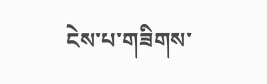ངེས་པ་གཟིགས་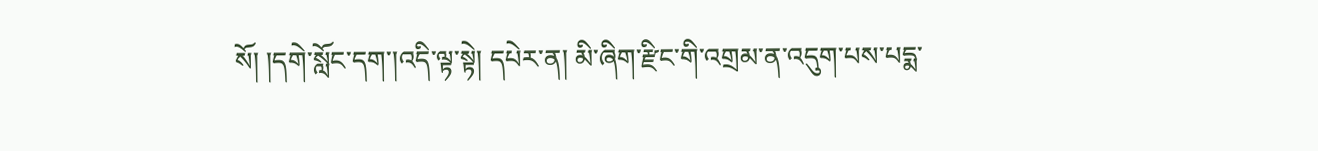སོ། །དགེ་སློང་དག་།འདི་ལྟ་སྟེ། དཔེར་ན། མི་ཞིག་རྫིང་གི་འགྲམ་ན་འདུག་པས་པདྨ་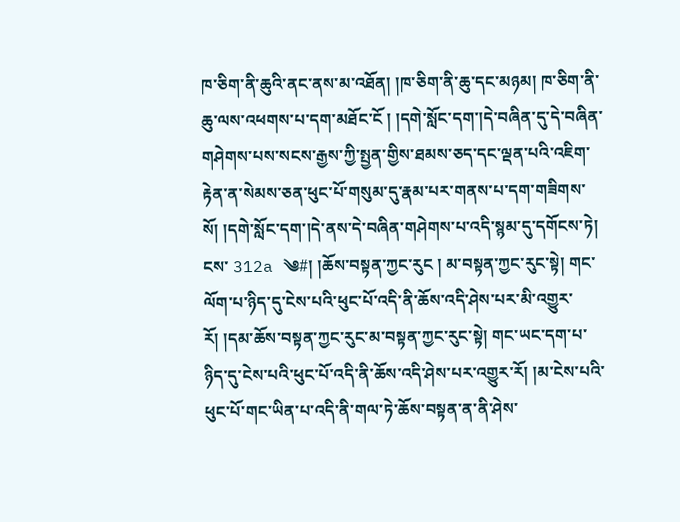ཁ་ཅིག་ནི་ཆུའི་ནང་ནས་མ་འཐོན། །ཁ་ཅིག་ནི་ཆུ་དང་མཉམ། ཁ་ཅིག་ནི་ཆུ་ལས་འཕགས་པ་དག་མཐོང་ངོ ། །དགེ་སློང་དག་།དེ་བཞིན་དུ་དེ་བཞིན་གཤེགས་པས་སངས་རྒྱས་ཀྱི་སྤྱན་གྱིས་ཐམས་ཅད་དང་ལྡན་པའི་འཇིག་རྟེན་ན་སེམས་ཅན་ཕུང་པོ་གསུམ་དུ་རྣམ་པར་གནས་པ་དག་གཟིགས་སོ། །དགེ་སློང་དག་།དེ་ནས་དེ་བཞིན་གཤེགས་པ་འདི་སྙམ་དུ་དགོངས་ཏེ། ངས་ 312a ༄#། །ཆོས་བསྟན་ཀྱང་རུང ། མ་བསྟན་ཀྱང་རུང་སྟེ། གང་ལོག་པ་ཉིད་དུ་ངེས་པའི་ཕུང་པོ་འདི་ནི་ཆོས་འདི་ཤེས་པར་མི་འགྱུར་རོ། །དམ་ཆོས་བསྟན་ཀྱང་རུང་མ་བསྟན་ཀྱང་རུང་སྟེ། གང་ཡང་དག་པ་ཉིད་དུ་ངེས་པའི་ཕུང་པོ་འདི་ནི་ཆོས་འདི་ཤེས་པར་འགྱུར་རོ། །མ་ངེས་པའི་ཕུང་པོ་གང་ཡིན་པ་འདི་ནི་གལ་ཏེ་ཆོས་བསྟན་ན་ནི་ཤེས་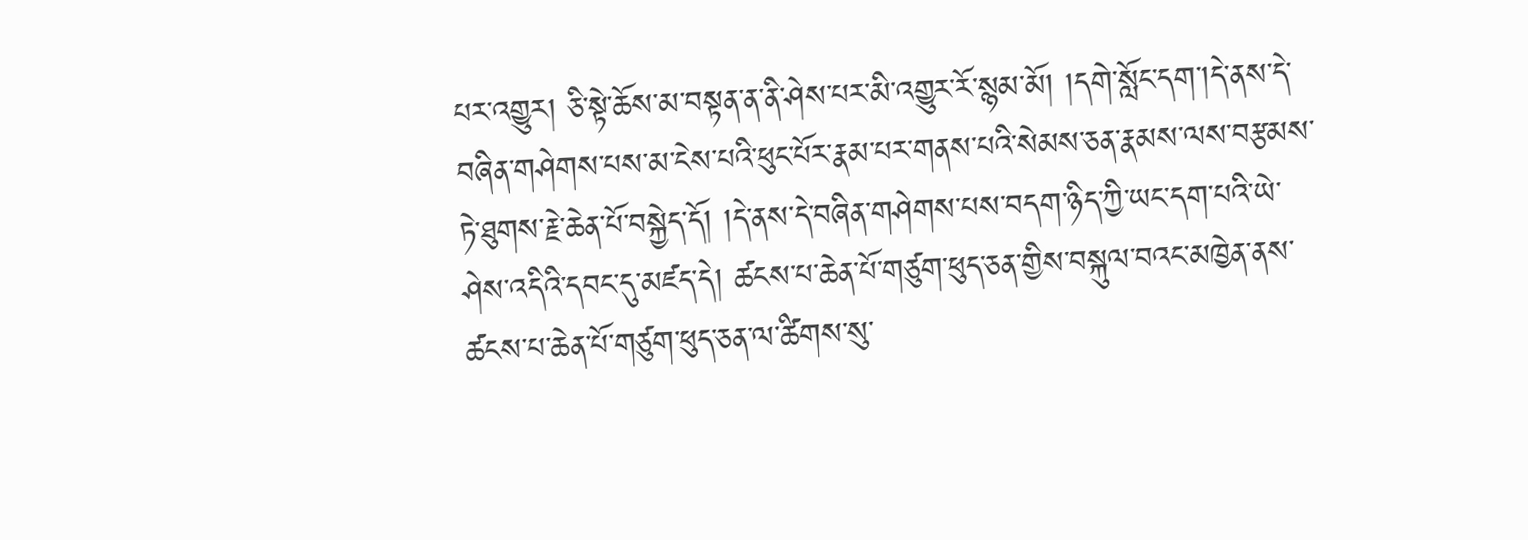པར་འགྱུར། ཅི་སྟེ་ཆོས་མ་བསྟན་ན་ནི་ཤེས་པར་མི་འགྱུར་རོ་སྙམ་མོ། །དགེ་སློང་དག་།དེ་ནས་དེ་བཞིན་གཤེགས་པས་མ་ངེས་པའི་ཕུང་པོར་རྣམ་པར་གནས་པའི་སེམས་ཅན་རྣམས་ལས་བརྩམས་ཏེ་ཐུགས་རྗེ་ཆེན་པོ་བསྐྱེད་དོ། །དེ་ནས་དེ་བཞིན་གཤེགས་པས་བདག་ཉིད་ཀྱི་ཡང་དག་པའི་ཡེ་ཤེས་འདིའི་དབང་དུ་མཛད་དེ། ཚངས་པ་ཆེན་པོ་གཙུག་ཕུད་ཅན་གྱིས་བསྐུལ་བའང་མཁྱེན་ནས་ཚངས་པ་ཆེན་པོ་གཙུག་ཕུད་ཅན་ལ་ཚིགས་སུ་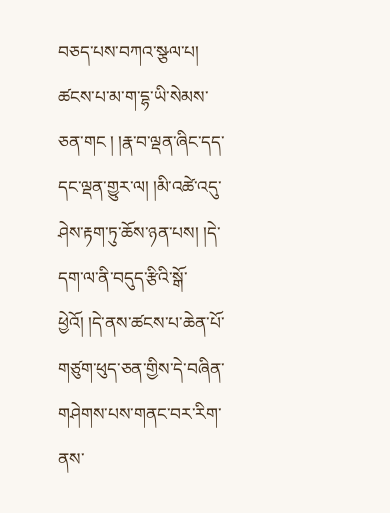བཅད་པས་བཀའ་སྩལ་པ། ཚངས་པ་མ་ག་དྷ་ཡི་སེམས་ཅན་གང ། །རྣ་བ་ལྡན་ཞིང་དད་དང་ལྡན་གྱུར་ལ། །མི་འཚེ་འདུ་ཤེས་རྟག་ཏུ་ཆོས་ཉན་པས། །དེ་དག་ལ་ནི་བདུད་རྩིའི་སྒོ་ཕྱེའོ། །དེ་ནས་ཚངས་པ་ཆེན་པོ་གཙུག་ཕུད་ཅན་གྱིས་དེ་བཞིན་གཤེགས་པས་གནང་བར་རིག་ནས་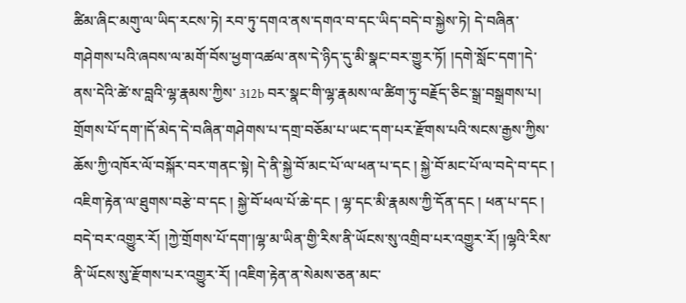ཚིམ་ཞིང་མགུ་ལ་ཡིད་རངས་ཏེ། རབ་ཏུ་དགའ་ནས་དགའ་བ་དང་ཡིད་བདེ་བ་སྐྱེས་ཏེ། དེ་བཞིན་གཤེགས་པའི་ཞབས་ལ་མགོ་བོས་ཕྱག་འཚལ་ནས་དེ་ཉིད་དུ་མི་སྣང་བར་གྱུར་ཏོ། །དགེ་སློང་དག་།དེ་ནས་དེའི་ཚེ་ས་བླའི་ལྷ་རྣམས་ཀྱིས་ 312b བར་སྣང་གི་ལྷ་རྣམས་ལ་ཚིག་ཏུ་བརྗོད་ཅིང་སྒྲ་བསྒྲགས་པ། གྲོགས་པོ་དག་།དོ་མེད་དེ་བཞིན་གཤེགས་པ་དགྲ་བཅོམ་པ་ཡང་དག་པར་རྫོགས་པའི་སངས་རྒྱས་ཀྱིས་ཆོས་ཀྱི་འཁོར་ལོ་བསྐོར་བར་གནང་སྟེ། དེ་ནི་སྐྱེ་བོ་མང་པོ་ལ་ཕན་པ་དང ། སྐྱེ་བོ་མང་པོ་ལ་བདེ་བ་དང ། འཇིག་རྟེན་ལ་ཐུགས་བརྩེ་བ་དང ། སྐྱེ་བོ་ཕལ་པོ་ཆེ་དང ། ལྷ་དང་མི་རྣམས་ཀྱི་དོན་དང ། ཕན་པ་དང ། བདེ་བར་འགྱུར་རོ། །ཀྱེ་གྲོགས་པོ་དག་།ལྷ་མ་ཡིན་གྱི་རིས་ནི་ཡོངས་སུ་འགྲིབ་པར་འགྱུར་རོ། །ལྷའི་རིས་ནི་ཡོངས་སུ་རྫོགས་པར་འགྱུར་རོ། །འཇིག་རྟེན་ན་སེམས་ཅན་མང་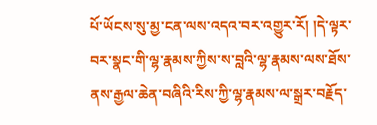པོ་ཡོངས་སུ་མྱ་ངན་ལས་འདའ་བར་འགྱུར་རོ། །དེ་ལྟར་བར་སྣང་གི་ལྷ་རྣམས་ཀྱིས་ས་བླའི་ལྷ་རྣམས་ལས་ཐོས་ནས་རྒྱལ་ཆེན་བཞིའི་རིས་ཀྱི་ལྷ་རྣམས་ལ་སྒྲར་བརྗོད་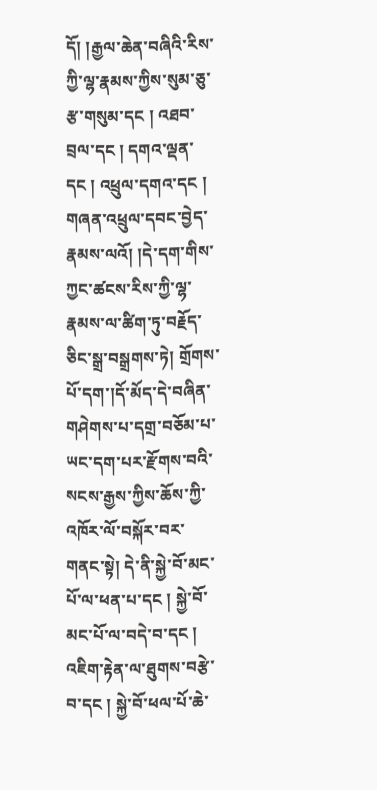དོ། །རྒྱལ་ཆེན་བཞིའི་རིས་ཀྱི་ལྷ་རྣམས་ཀྱིས་སུམ་ཅུ་རྩ་གསུམ་དང ། འཐབ་བྲལ་དང ། དགའ་ལྡན་དང ། འཕྲུལ་དགའ་དང ། གཞན་འཕྲུལ་དབང་བྱེད་རྣམས་ལའོ། །དེ་དག་གིས་ཀྱང་ཚངས་རིས་ཀྱི་ལྷ་རྣམས་ལ་ཚིག་ཏུ་བརྗོད་ཅིང་སྒྲ་བསྒྲགས་ཏེ། གྲོགས་པོ་དག་།དོ་མོད་དེ་བཞིན་གཤེགས་པ་དགྲ་བཅོམ་པ་ཡང་དག་པར་རྫོགས་བའི་སངས་རྒྱས་ཀྱིས་ཆོས་ཀྱི་འཁོར་ལོ་བསྐོར་བར་གནང་སྟེ། དེ་ནི་སྐྱེ་བོ་མང་པོ་ལ་ཕན་པ་དང ། སྐྱེ་བོ་མང་པོ་ལ་བདེ་བ་དང ། འཇིག་རྟེན་ལ་ཐུགས་བརྩེ་བ་དང ། སྐྱེ་བོ་ཕལ་པོ་ཆེ་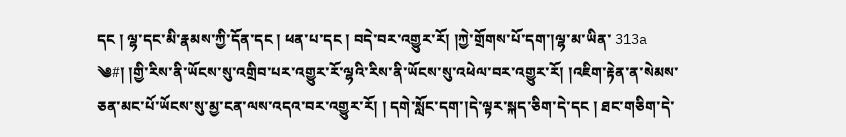དང ། ལྷ་དང་མི་རྣམས་ཀྱི་དོན་དང ། ཕན་པ་དང ། བདེ་བར་འགྱུར་རོ། །ཀྱེ་གྲོགས་པོ་དག་།ལྷ་མ་ཡིན་ 313a ༄#། །གྱི་རིས་ནི་ཡོངས་སུ་འགྲིབ་པར་འགྱུར་རོ་ལྷའི་རིས་ནི་ཡོངས་སུ་འཕེལ་བར་འགྱུར་རོ། །འཇིག་རྟེན་ན་སེམས་ཅན་མང་པོ་ཡོངས་སུ་མྱ་ངན་ལས་འདའ་བར་འགྱུར་རོ། ། དགེ་སློང་དག་།དེ་ལྟར་སྐད་ཅིག་དེ་དང ། ཐང་གཅིག་དེ་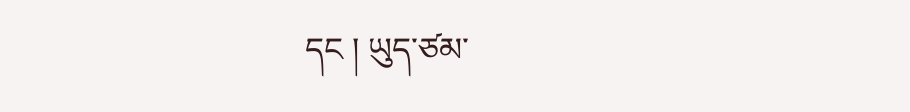དང ། ཡུད་ཙམ་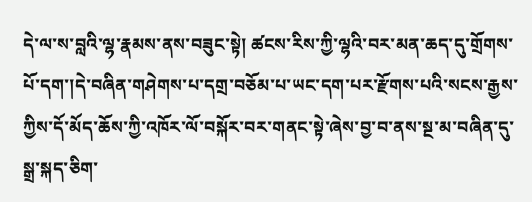དེ་ལ་ས་བླའི་ལྷ་རྣམས་ནས་བཟུང་སྟེ། ཚངས་རིས་ཀྱི་ལྷའི་བར་མན་ཆད་དུ་གྲོགས་པོ་དག་།དེ་བཞིན་གཤེགས་པ་དགྲ་བཅོམ་པ་ཡང་དག་པར་རྫོགས་པའི་སངས་རྒྱས་ཀྱིས་དོ་མོད་ཆོས་ཀྱི་འཁོར་ལོ་བསྐོར་བར་གནང་སྟེ་ཞེས་བྱ་བ་ནས་སྔ་མ་བཞིན་དུ་སྒྲ་སྐད་ཅིག་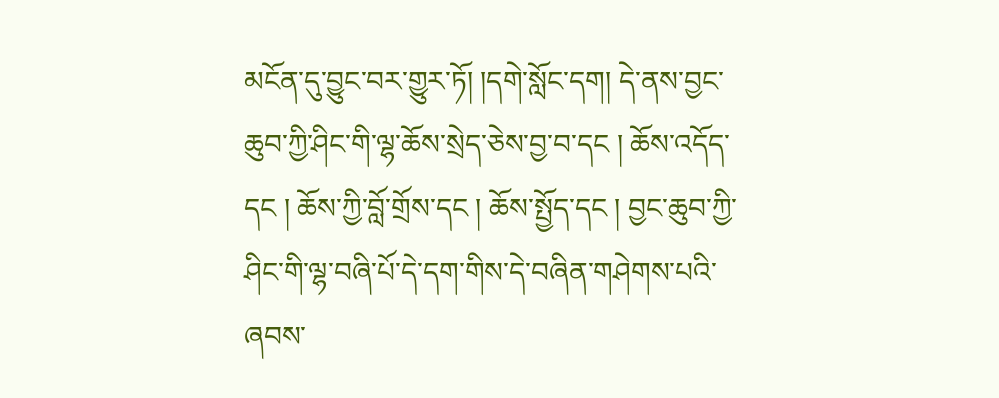མངོན་དུ་བྱུང་བར་གྱུར་ཏོ། །དགེ་སློང་དག། དེ་ནས་བྱང་ཆུབ་ཀྱི་ཤིང་གི་ལྷ་ཆོས་སྲེད་ཅེས་བྱ་བ་དང ། ཆོས་འདོད་དང ། ཆོས་ཀྱི་བློ་གྲོས་དང ། ཆོས་སྤྱོད་དང ། བྱང་ཆུབ་ཀྱི་ཤིང་གི་ལྷ་བཞི་པོ་དེ་དག་གིས་དེ་བཞིན་གཤེགས་པའི་ཞབས་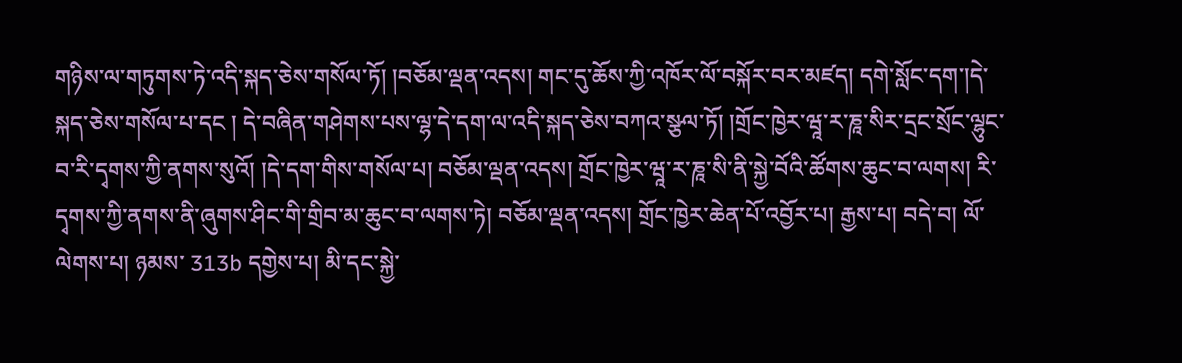གཉིས་ལ་གཏུགས་ཏེ་འདི་སྐད་ཅེས་གསོལ་ཏོ། །བཅོམ་ལྡན་འདས། གང་དུ་ཆོས་ཀྱི་འཁོར་ལོ་བསྐོར་བར་མཛད། དགེ་སློང་དག་།དེ་སྐད་ཅེས་གསོལ་པ་དང ། དེ་བཞིན་གཤེགས་པས་ལྷ་དེ་དག་ལ་འདི་སྐད་ཅེས་བཀའ་སྩལ་ཏོ། །གྲོང་ཁྱེར་ཝཱ་ར་ཎཱ་སིར་དྲང་སྲོང་ལྷུང་བ་རི་དྭགས་ཀྱི་ནགས་སུའོ། །དེ་དག་གིས་གསོལ་པ། བཅོམ་ལྡན་འདས། གྲོང་ཁྱེར་ཝཱ་ར་ཎཱ་སི་ནི་སྐྱེ་བོའི་ཚོགས་ཆུང་བ་ལགས། རི་དྭགས་ཀྱི་ནགས་ནི་ཞུགས་ཤིང་གི་གྲིབ་མ་ཆུང་བ་ལགས་ཏེ། བཅོམ་ལྡན་འདས། གྲོང་ཁྱེར་ཆེན་པོ་འབྱོར་པ། རྒྱས་པ། བདེ་བ། ལོ་ལེགས་པ། ཉམས་ 313b དགྱེས་པ། མི་དང་སྐྱེ་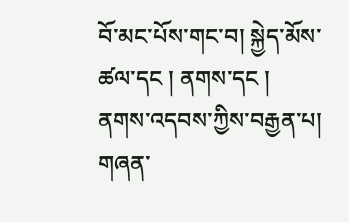བོ་མང་པོས་གང་བ། སྐྱེད་མོས་ཚལ་དང ། ནགས་དང ། ནགས་འདབས་ཀྱིས་བརྒྱན་པ། གཞན་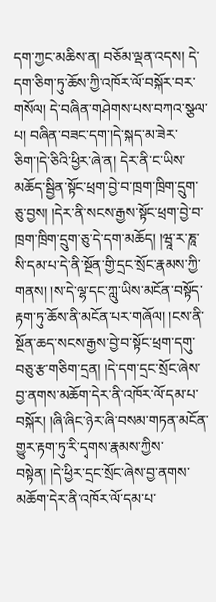དག་ཀྱང་མཆིས་ན། བཅོམ་ལྡན་འདས། དེ་དག་ཅིག་ཏུ་ཆོས་ཀྱི་འཁོར་ལོ་བསྐོར་བར་གསོལ། དེ་བཞིན་གཤེགས་པས་བཀའ་སྩལ་པ། བཞིན་བཟང་དག་།དེ་སྐད་མ་ཟེར་ཅིག་།དེ་ཅིའི་ཕྱིར་ཞེ་ན། དེར་ནི་ང་ཡིས་མཆོད་སྦྱིན་སྟོང་ཕྲག་བྱེ་བ་ཁྲག་ཁྲིག་དྲུག་ཅུ་བྱས། །དེར་ནི་སངས་རྒྱས་སྟོང་ཕྲག་བྱེ་བ་ཁྲག་ཁྲིག་དྲུག་ཅུ་དེ་དག་མཆོད། །ཝཱ་ར་ཎཱ་སི་དམ་པ་དེ་ནི་སྔོན་གྱི་དྲང་སྲོང་རྣམས་ཀྱི་གནས། །ས་དེ་ལྷ་དང་ཀླུ་ཡིས་མངོན་བསྟོད་རྟག་ཏུ་ཆོས་ནི་མངོན་པར་གཞོལ། །ངས་ནི་སྔོན་ཆད་སངས་རྒྱས་བྱེ་བ་སྟོང་ཕྲག་དགུ་བཅུ་རྩ་གཅིག་དྲན། །དེ་དག་དྲང་སྲོང་ཞེས་བྱ་ནགས་མཆོག་དེར་ནི་འཁོར་ལོ་དམ་པ་བསྐོར། །ཞི་ཞིང་ཉེར་ཞི་བསམ་གཏན་མངོན་གྱུར་རྟག་ཏུ་རི་དྭགས་རྣམས་ཀྱིས་བསྟེན། །དེ་ཕྱིར་དྲང་སྲོང་ཞེས་བྱ་ནགས་མཆོག་དེར་ནི་འཁོར་ལོ་དམ་པ་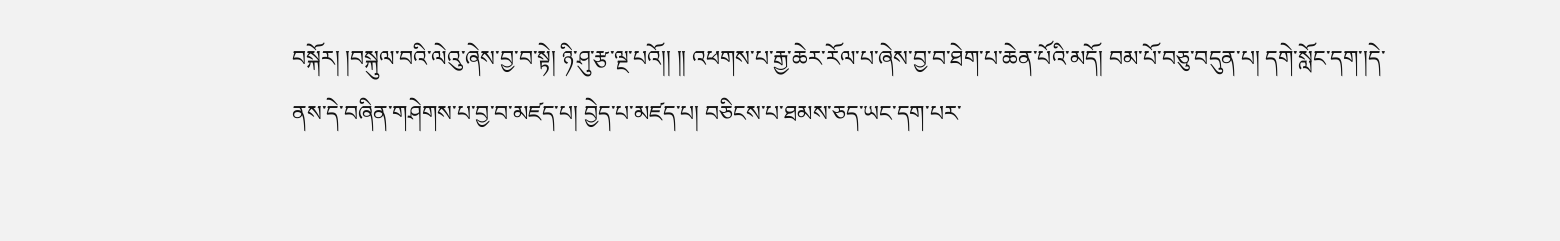བསྐོར། །བསྐུལ་བའི་ལེའུ་ཞེས་བྱ་བ་སྟེ། ཉི་ཤུ་རྩ་ལྔ་པའོ།། །། འཕགས་པ་རྒྱ་ཆེར་རོལ་པ་ཞེས་བྱ་བ་ཐེག་པ་ཆེན་པོའི་མདོ། བམ་པོ་བཅུ་བདུན་པ། དགེ་སློང་དག་།དེ་ནས་དེ་བཞིན་གཤེགས་པ་བྱ་བ་མཛད་པ། བྱེད་པ་མཛད་པ། བཅིངས་པ་ཐམས་ཅད་ཡང་དག་པར་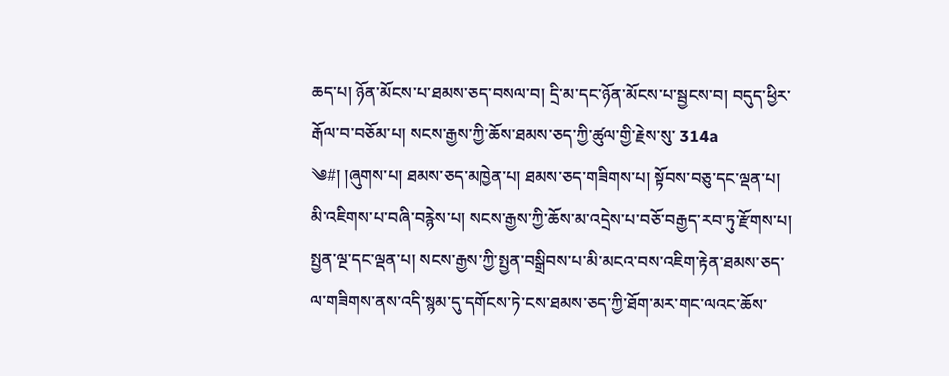ཆད་པ། ཉོན་མོངས་པ་ཐམས་ཅད་བསལ་བ། དྲི་མ་དང་ཉོན་མོངས་པ་སྦྱངས་བ། བདུད་ཕྱིར་རྒོལ་བ་བཅོམ་པ། སངས་རྒྱས་ཀྱི་ཆོས་ཐམས་ཅད་ཀྱི་ཚུལ་གྱི་རྗེས་སུ་ 314a ༄#། །ཞུགས་པ། ཐམས་ཅད་མཁྱེན་པ། ཐམས་ཅད་གཟིགས་པ། སྟོབས་བཅུ་དང་ལྡན་པ། མི་འཇིགས་པ་བཞི་བརྙེས་པ། སངས་རྒྱས་ཀྱི་ཆོས་མ་འདྲེས་པ་བཅོ་བརྒྱད་རབ་ཏུ་རྫོགས་པ། སྤྱན་ལྔ་དང་ལྡན་པ། སངས་རྒྱས་ཀྱི་སྤྱན་བསྒྲིབས་པ་མི་མངའ་བས་འཇིག་རྟེན་ཐམས་ཅད་ལ་གཟིགས་ནས་འདི་སྙམ་དུ་དགོངས་ཏེ་ངས་ཐམས་ཅད་ཀྱི་ཐོག་མར་གང་ལའང་ཆོས་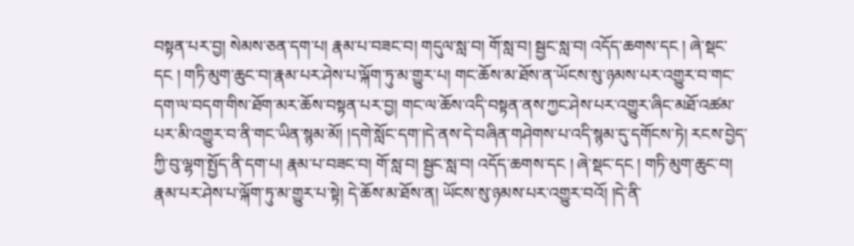བསྟན་པར་བྱ། སེམས་ཅན་དག་པ། རྣམ་པ་བཟང་བ། གདུལ་སླ་བ། གོ་སླ་བ། སྦྱང་སླ་བ། འདོད་ཆགས་དང ། ཞེ་སྡང་དང ། གཏི་མུག་ཆུང་བ།་རྣམ་པར་ཤེས་པ་ལྐོག་ཏུ་མ་གྱུར་པ། གང་ཆོས་མ་ཐོས་ན་ཡོངས་སུ་ཉམས་པར་འགྱུར་བ་གང་དག་ལ་བདག་གིས་ཐོག་མར་ཆོས་བསྟན་པར་བྱ། གང་ལ་ཆོས་འདི་བསྟན་ནས་ཀྱང་ཤེས་པར་འགྱུར་ཞིང་མཐོ་འཚམ་པར་མི་འགྱུར་བ་ནི་གང་ཡིན་སྙམ་མོ། །དགེ་སློང་དག་།དེ་ནས་དེ་བཞིན་གཤེགས་པ་འདི་སྙམ་དུ་དགོངས་ཏེ། རངས་བྱེད་ཀྱི་བུ་ལྷག་སྤྱོད་ནི་དག་པ། རྣམ་པ་བཟང་བ། གོ་སླ་བ། སྦྱང་སླ་བ། འདོད་ཆགས་དང ། ཞེ་སྡང་དང ། གཏི་མུག་ཆུང་བ། རྣམ་པར་ཤེས་པ་ལྐོག་ཏུ་མ་གྱུར་པ་སྟེ། དེ་ཆོས་མ་ཐོས་ན། ཡོངས་སུ་ཉམས་པར་འགྱུར་བའོ། །དེ་ནི་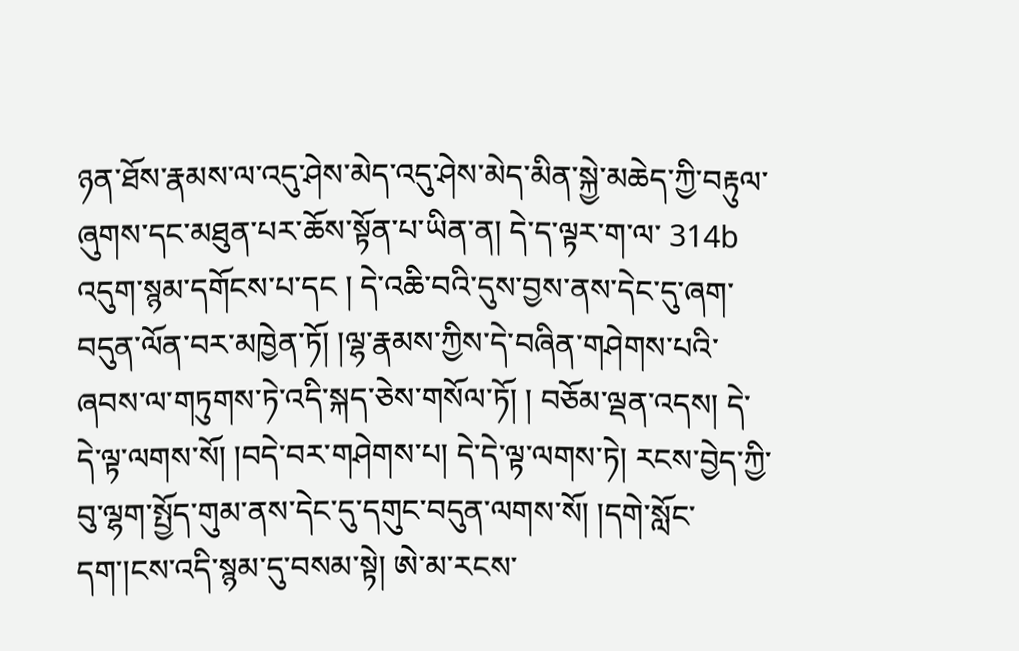ཉན་ཐོས་རྣམས་ལ་འདུ་ཤེས་མེད་འདུ་ཤེས་མེད་མིན་སྐྱེ་མཆེད་ཀྱི་བརྟུལ་ཞུགས་དང་མཐུན་པར་ཆོས་སྟོན་པ་ཡིན་ན། དེ་ད་ལྟར་ག་ལ་ 314b འདུག་སྙམ་དགོངས་པ་དང ། དེ་འཆི་བའི་དུས་བྱས་ནས་དེང་དུ་ཞག་བདུན་ལོན་བར་མཁྱེན་ཏོ། །ལྷ་རྣམས་ཀྱིས་དེ་བཞིན་གཤེགས་པའི་ཞབས་ལ་གཏུགས་ཏེ་འདི་སྐད་ཅེས་གསོལ་ཏོ། ། བཅོམ་ལྡན་འདས། དེ་དེ་ལྟ་ལགས་སོ། །བདེ་བར་གཤེགས་པ། དེ་དེ་ལྟ་ལགས་ཏེ། རངས་བྱེད་ཀྱི་བུ་ལྷག་སྤྱོད་གུམ་ནས་དེང་དུ་དགུང་བདུན་ལགས་སོ། །དགེ་སློང་དག་།ངས་འདི་སྙམ་དུ་བསམ་སྟེ། ཨེ་མ་རངས་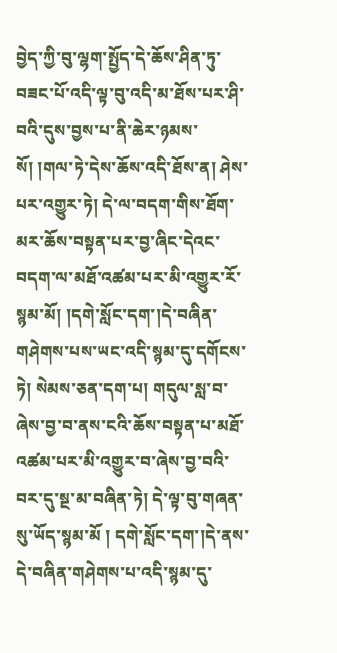བྱེད་ཀྱི་བུ་ལྷག་སྤྱོད་དེ་ཆོས་ཤིན་ཏུ་བཟང་པོ་འདི་ལྟ་བུ་འདི་མ་ཐོས་པར་ཤི་བའི་དུས་བྱས་པ་ནི་ཆེར་ཉམས་སོ། །གལ་ཏེ་དེས་ཆོས་འདི་ཐོས་ན། ཤེས་པར་འགྱུར་ཏེ། དེ་ལ་བདག་གིས་ཐོག་མར་ཆོས་བསྟན་པར་བྱ་ཞིང་དེའང་བདག་ལ་མཐོ་འཚམ་པར་མི་འགྱུར་རོ་སྙམ་མོ། །དགེ་སློང་དག་།དེ་བཞིན་གཤེགས་པས་ཡང་འདི་སྙམ་དུ་དགོངས་ཏེ། སེམས་ཅན་དག་པ། གདུལ་སླ་བ་ཞེས་བྱ་བ་ནས་ངའི་ཆོས་བསྟན་པ་མཐོ་འཚམ་པར་མི་འགྱུར་བ་ཞེས་བྱ་བའི་བར་དུ་སྔ་མ་བཞིན་ཏེ། དེ་ལྟ་བུ་གཞན་སུ་ཡོད་སྙམ་མོ ། དགེ་སློང་དག་།དེ་ནས་དེ་བཞིན་གཤེགས་པ་འདི་སྙམ་དུ་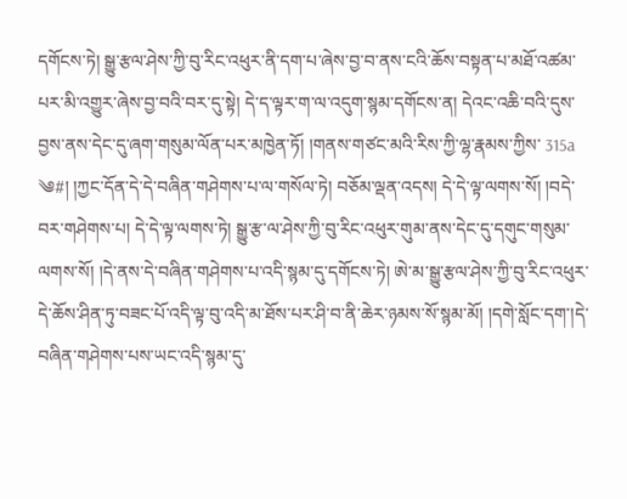དགོངས་ཏེ། སྒྱུ་རྩལ་ཤེས་ཀྱི་བུ་རིང་འཕུར་ནི་དག་པ་ཞེས་བྱ་བ་ནས་ངའི་ཆོས་བསྟན་པ་མཐོ་འཚམ་པར་མི་འགྱུར་ཞེས་བྱ་བའི་བར་དུ་སྟེ། དེ་ད་ལྟར་ག་ལ་འདུག་སྙམ་དགོངས་ན། དེའང་འཆི་བའི་དུས་བྱས་ནས་དེང་དུ་ཞག་གསུམ་ལོན་པར་མཁྱེན་ཏོ། །གནས་གཙང་མའི་རིས་ཀྱི་ལྷ་རྣམས་ཀྱིས་ 315a ༄#། །ཀྱང་དོན་དེ་དེ་བཞིན་གཤེགས་པ་ལ་གསོལ་ཏེ། བཅོམ་ལྡན་འདས། དེ་དེ་ལྟ་ལགས་སོ། །བདེ་བར་གཤེགས་པ། དེ་དེ་ལྟ་ལགས་ཏེ། སྒྱུ་རྩ་ལ་ཤེས་ཀྱི་བུ་རིང་འཕུར་གུམ་ནས་དེང་དུ་དགུང་གསུམ་ལགས་སོ། །དེ་ནས་དེ་བཞིན་གཤེགས་པ་འདི་སྙམ་དུ་དགོངས་ཏེ། ཨེ་མ་སྒྱུ་རྩལ་ཤེས་ཀྱི་བུ་རིང་འཕུར་དེ་ཆོས་ཤིན་ཏུ་བཟང་པོ་འདི་ལྟ་བུ་འདི་མ་ཐོས་པར་ཤི་བ་ནི་ཆེར་ཉམས་སོ་སྙམ་མོ། །དགེ་སློང་དག་།དེ་བཞིན་གཤེགས་པས་ཡང་འདི་སྙམ་དུ་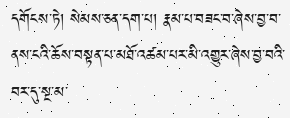དགོངས་ཏེ། སེམས་ཅན་དག་པ། རྣམ་པ་བཟང་བ་ཞེས་བྱ་བ་ནས་ངའི་ཆོས་བསྟན་པ་མཐོ་འཚམ་པར་མི་འགྱུར་ཞེས་བྱ་བའི་བར་དུ་སྔ་མ་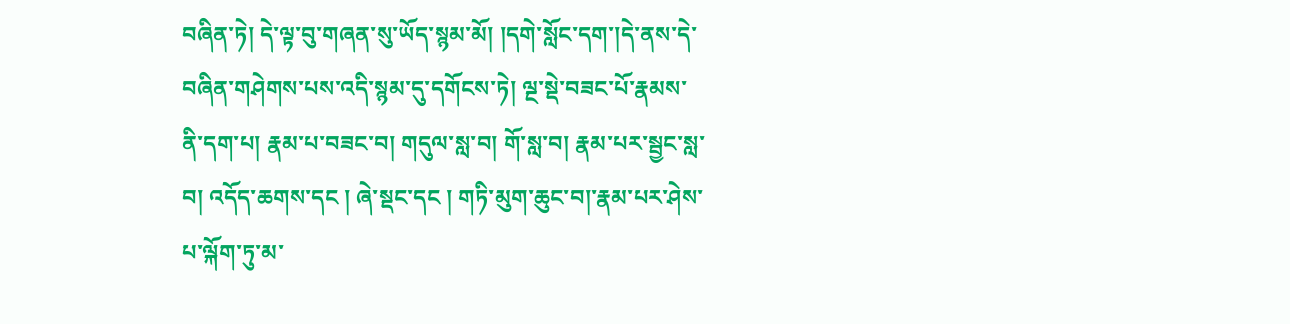བཞིན་ཏེ། དེ་ལྟ་བུ་གཞན་སུ་ཡོད་སྙམ་མོ། །དགེ་སློང་དག་།དེ་ནས་དེ་བཞིན་གཤེགས་པས་འདི་སྙམ་དུ་དགོངས་ཏེ། ལྔ་སྡེ་བཟང་པོ་རྣམས་ནི་དག་པ། རྣམ་པ་བཟང་བ། གདུལ་སླ་བ། གོ་སླ་བ། རྣམ་པར་སྦྱང་སླ་བ། འདོད་ཆགས་དང ། ཞེ་སྡང་དང ། གཏི་མུག་ཆུང་བ།་རྣམ་པར་ཤེས་པ་ལྐོག་ཏུ་མ་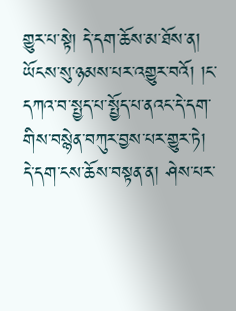གྱུར་པ་སྟེ། དེ་དག་ཆོས་མ་ཐོས་ན། ཡོངས་སུ་ཉམས་པར་འགྱུར་བའོ། །ང་དཀའ་བ་སྤྱད་པ་སྤྱོད་པ་ནའང་དེ་དག་གིས་བསྙེན་བཀུར་བྱས་པར་གྱུར་ཏེ། དེ་དག་ངས་ཆོས་བསྟན་ན། ཤེས་པར་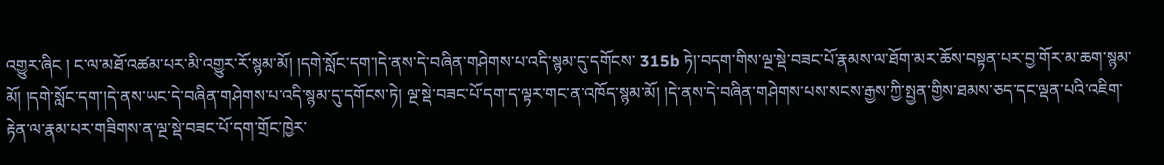འགྱུར་ཞིང ། ང་ལ་མཐོ་འཚམ་པར་མི་འགྱུར་རོ་སྙམ་མོ། །དགེ་སློང་དག་།དེ་ནས་དེ་བཞིན་གཤེགས་པ་འདི་སྙམ་དུ་དགོངས་ 315b ཏེ།་བདག་གིས་ལྔ་སྡེ་བཟང་པོ་རྣམས་ལ་ཐོག་མར་ཆོས་བསྟན་པར་བྱ་གོར་མ་ཆག་སྙམ་མོ། །དགེ་སློང་དག་།དེ་ནས་ཡང་དེ་བཞིན་གཤེགས་པ་འདི་སྙམ་དུ་དགོངས་ཏེ། ལྔ་སྡེ་བཟང་པོ་དག་ད་ལྟར་གང་ན་འཁོད་སྙམ་མོ། །དེ་ནས་དེ་བཞིན་གཤེགས་པས་སངས་རྒྱས་ཀྱི་སྤྱན་གྱིས་ཐམས་ཅད་དང་ལྡན་པའི་འཇིག་རྟེན་ལ་རྣམ་པར་གཟིགས་ན་ལྔ་སྡེ་བཟང་པོ་དག་གྲོང་ཁྱེར་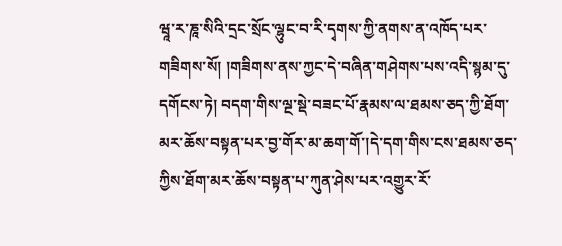ཝཱ་ར་ཎཱ་སིའི་དྲང་སྲོང་ལྷུང་བ་རི་དྭགས་ཀྱི་ནགས་ན་འཁོད་པར་གཟིགས་སོ། །གཟིགས་ནས་ཀྱང་དེ་བཞིན་གཤེགས་པས་འདི་སྙམ་དུ་དགོངས་ཏེ། བདག་གིས་ལྔ་སྡེ་བཟང་པོ་རྣམས་ལ་ཐམས་ཅད་ཀྱི་ཐོག་མར་ཆོས་བསྟན་པར་བྱ་གོར་མ་ཆག་གོ་།དེ་དག་གིས་ངས་ཐམས་ཅད་ཀྱིས་ཐོག་མར་ཆོས་བསྟན་པ་ཀུན་ཤེས་པར་འགྱུར་རོ་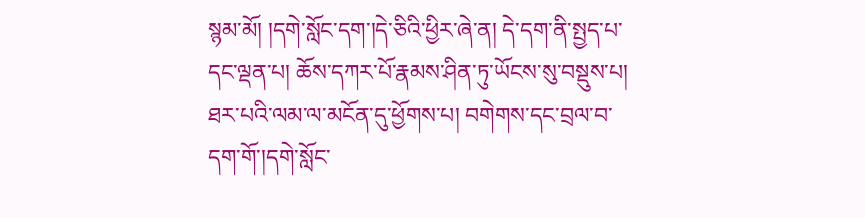སྙམ་མོ། །དགེ་སློང་དག་།དེ་ཅིའི་ཕྱིར་ཞེ་ན། དེ་དག་ནི་སྤྱད་པ་དང་ལྡན་པ། ཆོས་དཀར་པོ་རྣམས་ཤིན་ཏུ་ཡོངས་སུ་བསྡུས་པ། ཐར་པའི་ལམ་ལ་མངོན་དུ་ཕྱོགས་པ། བགེགས་དང་བྲལ་བ་དག་གོ་།དགེ་སློང་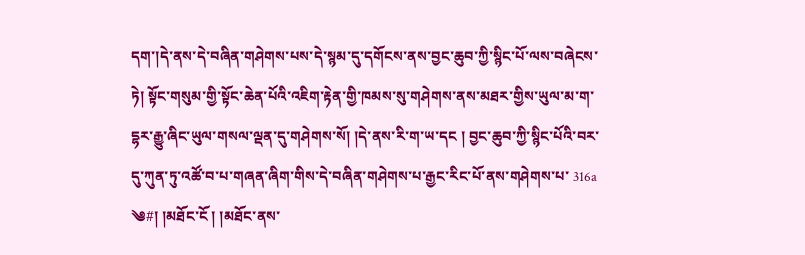དག་།དེ་ནས་དེ་བཞིན་གཤེགས་པས་དེ་སྙམ་དུ་དགོངས་ནས་བྱང་ཆུབ་ཀྱི་སྙིང་པོ་ལས་བཞེངས་ཏེ། སྟོང་གསུམ་གྱི་སྟོང་ཆེན་པོའི་འཇིག་རྟེན་གྱི་ཁམས་སུ་གཤེགས་ནས་མཐར་གྱིས་ཡུལ་མ་ག་དྷར་རྒྱུ་ཞིང་ཡུལ་གསལ་ལྡན་དུ་གཤེགས་སོ། །དེ་ནས་རི་ག་ཡ་དང ། བྱང་ཆུབ་ཀྱི་སྙིང་པོའི་བར་དུ་ཀུན་ཏུ་འཚོ་བ་པ་གཞན་ཞིག་གིས་དེ་བཞིན་གཤེགས་པ་རྒྱང་རིང་པོ་ནས་གཤེགས་པ་ 316a ༄#། །མཐོང་ངོ ། །མཐོང་ནས་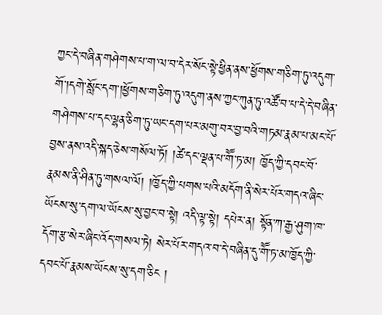ཀྱང་དེ་བཞིན་གཤེགས་པ་ག་ལ་བ་དེར་སོང་སྟེ་ཕྱིན་ནས་ཕྱོགས་གཅིག་ཏུ་འདུག་གོ་།དགེ་སློང་དག་།ཕྱོགས་གཅིག་ཏུ་འདུག་ནས་ཀྱང་ཀུན་ཏུ་འཚོ་བ་པ་དེ་དེ་བཞིན་གཤེགས་པ་དང་ལྷན་ཅིག་ཏུ་ཡང་དག་པར་མགུ་བར་བྱ་བའི་གཏམ་རྣམ་པ་མང་པོ་བྱས་ནས་འདི་སྐད་ཅེས་གསོལ་ཏོ། །ཚེ་དང་ལྡན་པ་གཽ་ཏ་མ། ཁྱོད་ཀྱི་དབང་བོ་རྣམས་ནི་ཤིན་ཏུ་གསལ་ལོ། །ཁྱོད་ཀྱི་པགས་པའི་མདོག་ནི་སེར་པོར་གདའ་ཞིང་ཡོངས་སུ་དག་ལ་ཡོངས་སུ་བྱང་བ་སྟེ། འདི་ལྟ་སྟེ། དཔེར་ན། སྟོན་ཀ་རྒྱ་ཤུག་ཁ་དོག་རྩ་སེར་ཞིང་འོད་གསལ་ཏེ། སེར་པོར་གདའ་བ་དེ་བཞིན་དུ་གཽ་ཏ་མ་ཁྱོད་ཀྱི་དབང་པོ་རྣམས་ཡོངས་སུ་དག་ཅིང །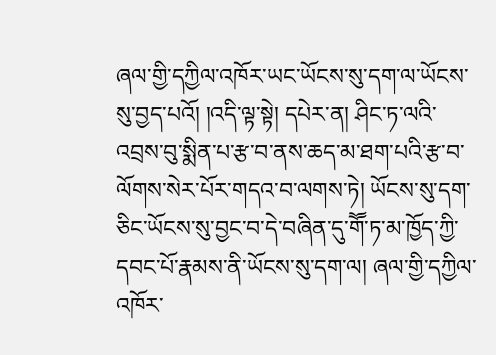ཞལ་གྱི་དཀྱིལ་འཁོར་ཡང་ཡོངས་སུ་དག་ལ་ཡོངས་སུ་བྱད་པའོ། །འདི་ལྟ་སྟེ། དཔེར་ན། ཤིང་ཏ་ལའི་འབྲས་བུ་སྨིན་པ་རྩ་བ་ནས་ཆད་མ་ཐག་པའི་རྩ་བ་ལོགས་སེར་པོར་གདའ་བ་ལགས་ཏེ། ཡོངས་སུ་དག་ཅིང་ཡོངས་སུ་བྱང་བ་དེ་བཞིན་དུ་གཽ་ཏ་མ་ཁྱོད་ཀྱི་དབང་པོ་རྣམས་ནི་ཡོངས་སུ་དག་ལ། ཞལ་གྱི་དཀྱིལ་འཁོར་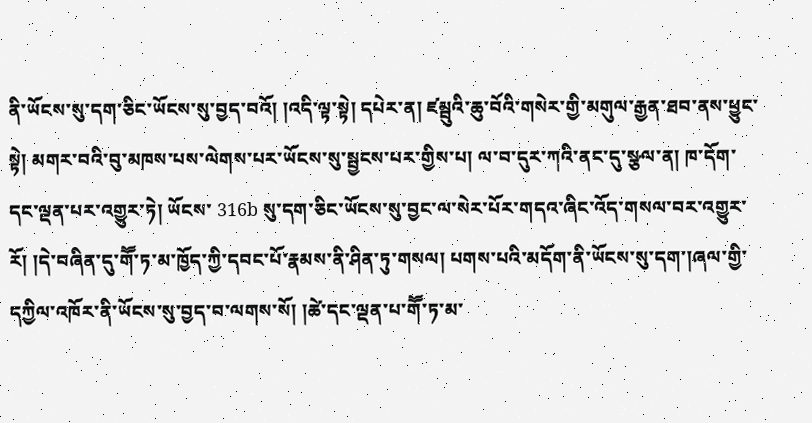ནི་ཡོངས་སུ་དག་ཅིང་ཡོངས་སུ་བྱད་བའོ། །འདི་ལྟ་སྟེ། དཔེར་ན། ཛམྦུའི་ཆུ་བོའི་གསེར་གྱི་མགུལ་རྒྱན་ཐབ་ནས་ཕྱུང་སྟེ། མགར་བའི་བུ་མཁས་པས་ལེགས་པར་ཡོངས་སུ་སྦྱངས་པར་གྱིས་པ། ལ་བ་དུར་ཀའི་ནང་དུ་སྩལ་ན། ཁ་དོག་དང་ལྡན་པར་འགྱུར་ཏེ། ཡོངས་ 316b སུ་དག་ཅིང་ཡོངས་སུ་བྱང་ལ་སེར་པོར་གདའ་ཞིང་འོད་གསལ་བར་འགྱུར་རོ། །དེ་བཞིན་དུ་གཽ་ཏ་མ་ཁྱོད་ཀྱི་དབང་པོ་རྣམས་ནི་ཤིན་ཏུ་གསལ། པགས་པའི་མདོག་ནི་ཡོངས་སུ་དག་།ཞལ་གྱི་དཀྱིལ་འཁོར་ནི་ཡོངས་སུ་བྱད་བ་ལགས་སོ། །ཚེ་དང་ལྡན་པ་གཽ་ཏ་མ་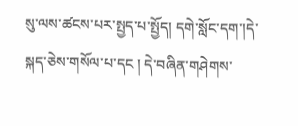སུ་ལས་ཚངས་པར་སྤྱད་པ་སྤྱོད། དགེ་སློང་དག་།དེ་སྐད་ཅེས་གསོལ་པ་དང ། དེ་བཞིན་གཤེགས་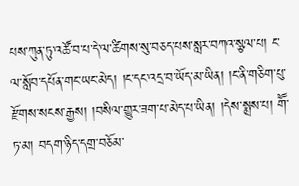པས་ཀུན་ཏུ་འཚོ་བ་པ་དེ་ལ་ཚིགས་སུ་བཅད་པས་སླར་བཀའ་སྩལ་པ། ང་ལ་སློབ་དཔོན་གང་ཡང་མེད། །ང་དང་འདྲ་བ་ཡོད་མ་ཡིན། །ང་ནི་གཅིག་པུ་རྫོགས་སངས་རྒྱས། །བསིལ་གྱུར་ཟག་པ་མེད་པ་ཡིན། །དེས་སྨྲས་པ། གཽ་ཏ་མ། བདག་ཉིད་དགྲ་བཅོམ་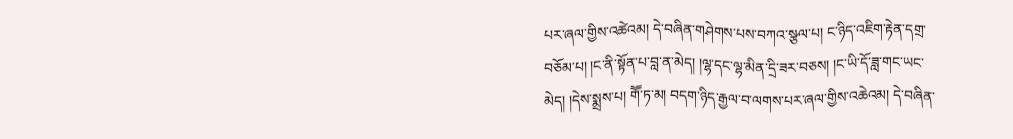པར་ཞལ་གྱིས་འཚེའམ། དེ་བཞིན་གཤེགས་པས་བཀའ་སྩལ་པ། ང་ཉིད་འཇིག་རྟེན་དགྲ་བཅོམ་པ། །ང་ནི་སྟོན་པ་བླ་ན་མེད། །ལྷ་དང་ལྷ་མིན་དྲི་ཟར་བཅས། །ང་ཡི་དོ་ཟླ་གང་ཡང་མེད། །དེས་སྨྲས་པ། གཽ་ཏ་མ། བདག་ཉིད་རྒྱལ་བ་ལགས་པར་ཞལ་གྱིས་འཆེའམ། དེ་བཞིན་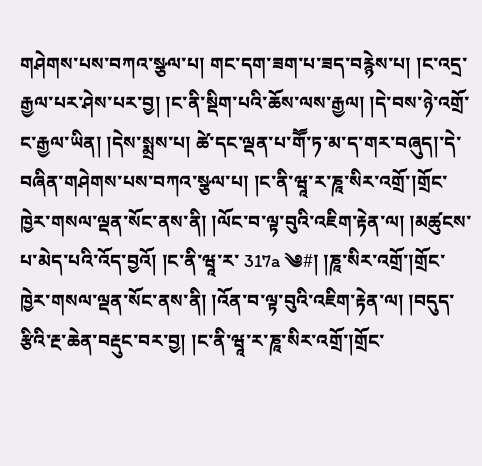གཤེགས་པས་བཀའ་སྩལ་པ། གང་དག་ཟག་པ་ཟད་བརྙེས་པ། །ང་འདྲ་རྒྱལ་པར་ཤེས་པར་བྱ། །ང་ནི་སྡིག་པའི་ཆོས་ལས་རྒྱལ། །དེ་བས་ཉེ་འགྲོ་ང་རྒྱལ་ཡིན། །དེས་སྨྲས་པ། ཚེ་དང་ལྡན་པ་གཽ་ཏ་མ་ད་གར་བཞུད།་དེ་བཞིན་གཤེགས་པས་བཀའ་སྩལ་པ། །ང་ནི་ཝཱ་ར་ཎཱ་སིར་འགྲོ་།གྲོང་ཁྱེར་གསལ་ལྡན་སོང་ནས་ནི། །ལོང་བ་ལྟ་བུའི་འཇིག་རྟེན་ལ། །མཚུངས་པ་མེད་པའི་འོད་བྱའོ། །ང་ནི་ཝཱ་ར་ 317a ༄#། །ཎཱ་སིར་འགྲོ་།གྲོང་ཁྱེར་གསལ་ལྡན་སོང་ནས་ནི། །འོན་བ་ལྟ་བུའི་འཇིག་རྟེན་ལ། །བདུད་རྩིའི་རྔ་ཆེན་བརྡུང་བར་བྱ། །ང་ནི་ཝཱ་ར་ཎཱ་སིར་འགྲོ་།གྲོང་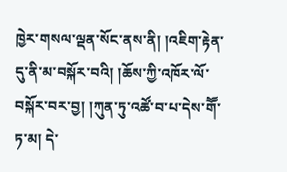ཁྱེར་གསལ་ལྡན་སོང་ནས་ནི། །འཇིག་རྟེན་དུ་ནི་མ་བསྐོར་བའི། །ཆོས་ཀྱི་འཁོར་ལོ་བསྐོར་བར་བྱ། །ཀུན་ཏུ་འཚོ་བ་པ་དེས་གཽ་ཏ་མ། དེ་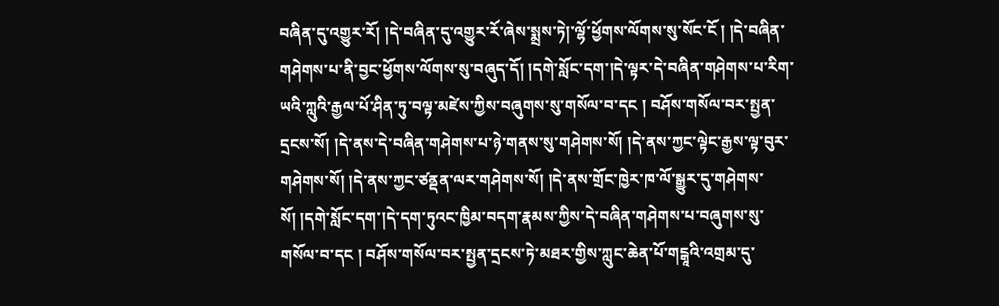བཞིན་དུ་འགྱུར་རོ། །དེ་བཞིན་དུ་འགྱུར་རོ་ཞེས་སྨྲས་ཏེ།་ལྷོ་ཕྱོགས་ལོགས་སུ་སོང་ངོ ། །དེ་བཞིན་གཤེགས་པ་ནི་བྱང་ཕྱོགས་ལོགས་སུ་བཞུད་དོ། །དགེ་སློང་དག་།དེ་ལྟར་དེ་བཞིན་གཤེགས་པ་རིག་ཡའི་ཀླུའི་རྒྱལ་པོ་ཤིན་ཏུ་བལྟ་མཛེས་ཀྱིས་བཞུགས་སུ་གསོལ་བ་དང ། བཤོས་གསོལ་བར་སྤྱན་དྲངས་སོ། །དེ་ནས་དེ་བཞིན་གཤེགས་པ་ཉེ་གནས་སུ་གཤེགས་སོ། །དེ་ནས་ཀྱང་ལྟེང་རྒྱས་ལྟ་བུར་གཤེགས་སོ། །དེ་ནས་ཀྱང་ཙནྡན་ལར་གཤེགས་སོ། །དེ་ནས་གྲོང་ཁྱེར་ཁ་ལོ་སྒྱུར་དུ་གཤེགས་སོ། །དགེ་སློང་དག་།དེ་དག་ཏུའང་ཁྱིམ་བདག་རྣམས་ཀྱིས་དེ་བཞིན་གཤེགས་པ་བཞུགས་སུ་གསོལ་བ་དང ། བཤོས་གསོལ་བར་སྤྱན་དྲངས་ཏེ་མཐར་གྱིས་ཀླུང་ཆེན་པོ་གངྒཱའི་འགྲམ་དུ་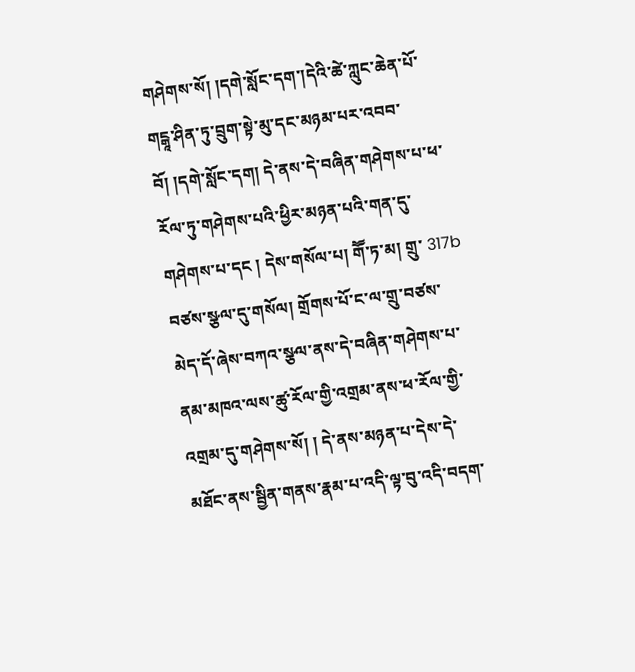གཤེགས་སོ། །དགེ་སློང་དག་།དེའི་ཚེ་ཀླུང་ཆེན་པོ་གངྒཱ་ཤིན་ཏུ་བྲུག་སྟེ་མུ་དང་མཉམ་པར་འབབ་བོ། །དགེ་སློང་དག། དེ་ནས་དེ་བཞིན་གཤེགས་པ་ཕ་རོལ་ཏུ་གཤེགས་པའི་ཕྱིར་མཉན་པའི་གན་དུ་གཤེགས་པ་དང ། དེས་གསོལ་པ། གཽ་ཏ་མ། གྲུ་ 317b བཙས་སྩལ་དུ་གསོལ། གྲོགས་པོ་ང་ལ་གྲུ་བཙས་མེད་དོ་ཞེས་བཀའ་སྩལ་ནས་དེ་བཞིན་གཤེགས་པ་ནམ་མཁའ་ལས་ཚུ་རོལ་གྱི་འགྲམ་ནས་ཕ་རོལ་གྱི་འགྲམ་དུ་གཤེགས་སོ། ། དེ་ནས་མཉན་པ་དེས་དེ་མཐོང་ནས་སྦྱིན་གནས་རྣམ་པ་འདི་ལྟ་བུ་འདི་བདག་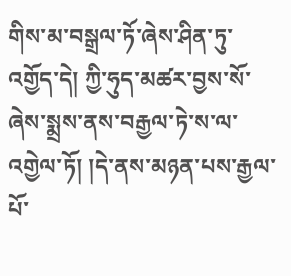གིས་མ་བསྒྲལ་ཏོ་ཞེས་ཤིན་ཏུ་འགྱོད་དེ། ཀྱི་ཧུད་མཚར་བྱས་སོ་ཞེས་སྨྲས་ནས་བརྒྱལ་ཏེ་ས་ལ་འགྱེལ་ཏོ། །དེ་ནས་མཉན་པས་རྒྱལ་པོ་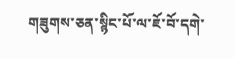གཟུགས་ཅན་སྙིང་པོ་ལ་ཇོ་བོ་དགེ་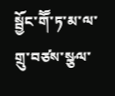སྦྱོང་གཽ་ཏ་མ་ལ་གྲུ་བཙས་སྩལ་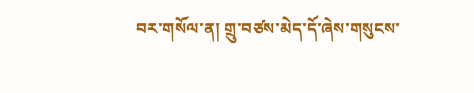བར་གསོལ་ན། གྲུ་བཙས་མེད་དོ་ཞེས་གསུངས་